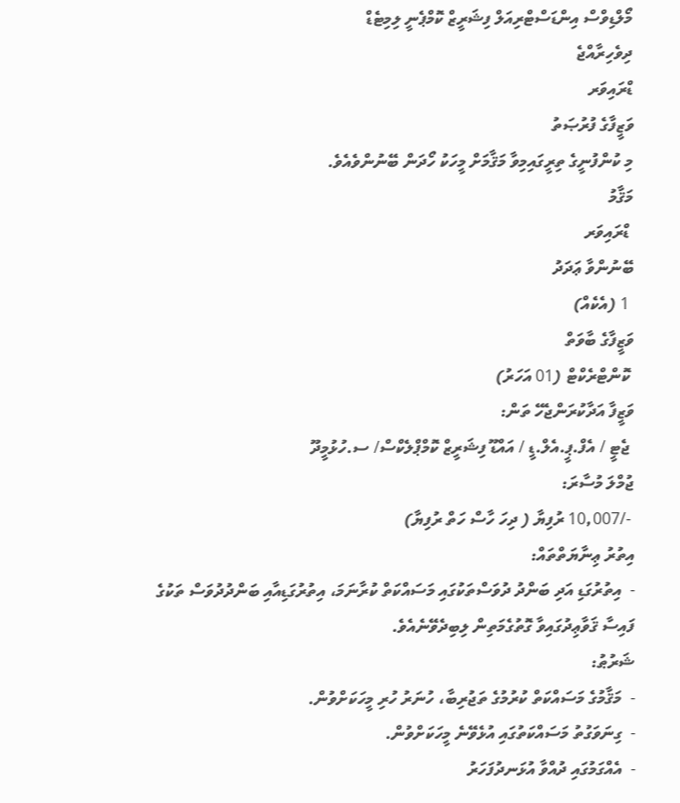މޯލްޑިވްސް އިންޑަސްޓްރިއަލް ފިޝަރީޒް ކޮމްޕެނީ ލިމިޓެޑް
ދިވެހިރާއްޖެ
ޑްރައިވަރ
ވަޒީފާގެ ފުރުޞަތު
މި ކުންފުނީގެ ތިރީގައިމިވާ މަޤާމަށް މީހަކު ހޯދަން ބޭނުންވެއެވެ.
މަޤާމު
 ޑްރައިވަރ
ބޭނުންވާ ޢަދަދު
 1 (އެކެއް)
ވަޒީފާގެ ބާވަތް
 ކޮންޓްރެކްޓް (01 އަހަރު)
ވަޒީފާ އަދާކުރަންޖެހޭ ތަން:
 ޖެޓީ / އެފް.ޕީ.އެލް.ޑީ / އައްޑޫ ފިޝަރީޒް ކޮމްޕްލެކްސް/ ސ.ހުޅުމީދޫ
ޖުމްލަ މުސާރަ:
 -/10,007 ރުފިޔާ ( ދިހަ ހާސް ހަތް ރުފިޔާ)
އިތުރު ޢިނާޔަތްތައް:
-  އިތުރުގަޑި އަދި ބަންދު ދުވަސްތަކުގައި މަސައްކަތް ކުރާނަމަ، އިތުރުގަޑިއާއި ބަންދުދުވަސް ތަކުގެ ފައިސާ ޤަވާޢިދުގައިވާ ގޮތުގެމަތިން ލިބިދެވޭނެއެވެ.
ޝަރުޠު:
-  މަޤާމުގެ މަސައްކަތް ކުރުމުގެ ތަޖުރިބާ، ހުނަރު ހުރި މީހަކަށްވުން.
-  ގިނަވަގުތު މަސައްކަތުގައި އުޅެވޭނެ މީހަކަށްވުން.
-  އެއްގަމުގައި ދުއްވާ އުޅަނދުފަހަރު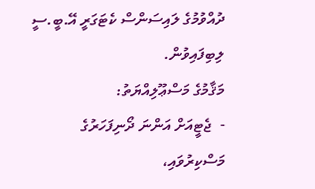ދުއްވުމުގެ ލައިސަންސް ކެޓަގަރީ އޭ.ބީ.ސީ ލިބިފައިވުން.
މަޤާމުގެ މަސްޢޫލިއްޔަތު:
-  ޖެޓީއަށް އަންނަ ދޯނިފަހަރުގެ މަސްކިރުވައި،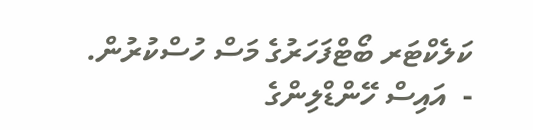ކަލެކްޓަރ ބޯޓްފަހަރުގެ މަސް ހުސްކުރުން.
-  އައިސް ހޭންޑްލިންގެ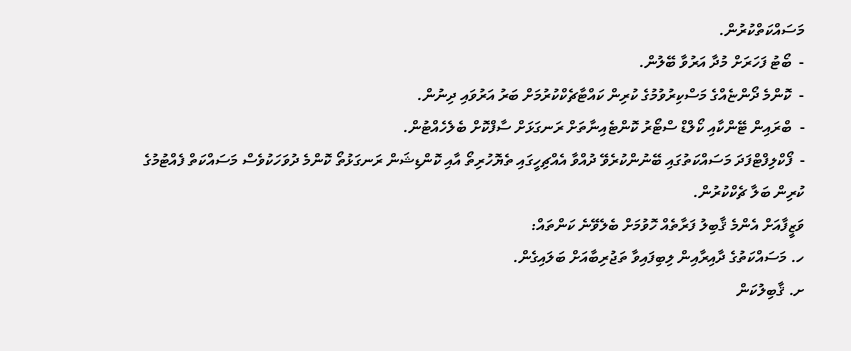މަސައްކަތްކުރުން.
-  ބޯޓު ފަހަރަށް މުދާ އަރުވާ ބޭލުން.
-  ކޮންމެ ދޯންޏެއްގެ މަސްކިރުވުމުގެ ކުރިން ކައްޓާޗެކްކުރުމަށް ބަރު އަރުވައި ދިނުން.
-  ބްރައިން ޓޭންކާއި ކޯލްޑް ސްޓޯރު ކޮންޓެއިނާތަށް ރަނގަޅަށް ސާފްކޮށް ބެލެހެއްޓުން.
-  ފޯކްލިފްޓްފަދަ މަސައްކަތުގައި ބޭނުންކުރެވޭ ދުއްވާ އެއްޗިހީގައި ތެޔޮހުރިތޯ އާއި ކޮންޑިޝަން ރަނގަޅުތޯ ކޮންމެ ދުވަހަކުވެސް މަސައްކަތް ފެއްޓުމުގެ ކުރިން ބަލާ ޗެކްކުރުން.
ވަޒީފާއަށް އެންމެ ޤާބިލު ފަރާތެއް ހޮވުމަށް ބެލެވޭނެ ކަންތައް:
ހ. މަސައްކަތުގެ ދާއިރާއިން ލިބިފައިވާ ތަޖުރިބާއަށް ބަލައިގެން.
ށ. ޤާބިލުކަން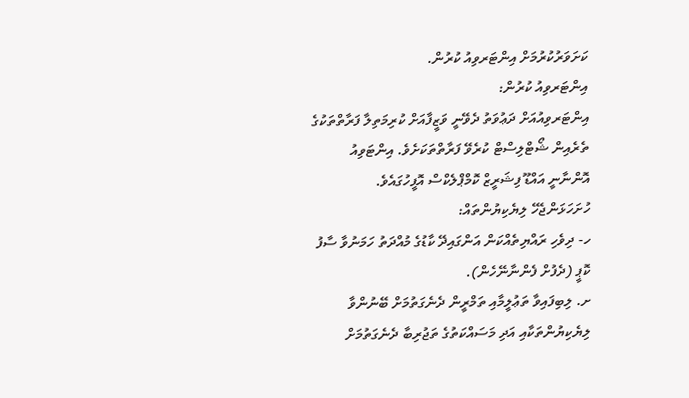ކަށަވަރުކުރުމަށް އިންޓަރވިއު ކުރުން.
އިންޓަރވިއު ކުރުން:
އިންޓަރވިއުއަށް ދަޢުވަތު ދެވޭނީ ވަޒީފާއަށް ކުރިމަތިލާ ފަރާތްތަކުގެ ތެރެއިން ޝޯޓްލިސްޓް ކުރެވޭ ފަރާތްތަކަށެވެ. އިންޓަވިއު އޮންނާނީ އައްޑޫ ފިޝަރީޒް ކޮމްޕްލެކްސް އޮފީހުގައެވެ.
ހުށަހަޅަންޖެހޭ ލިޔެކިޔުންތައް:
ހ- ދިވެހި ރައްޔިތެއްކަން އަންގައިދޭ ކާޑުގެ މުއްދަތު ހަމަނުވާ ސާފު ކޮޕީ (ދެފުށް ފެންނާނޭހެން).
ށ. ލިބިފައިވާ ތަޢުލީމާއި ތަމްރީން ދެނެގަތުމަށް ބޭނުންވާ ލިޔެކިޔުންތަކާއި އަދި މަސައްކަތުގެ ތަޖުރިބާ ދެނެގަތުމަށް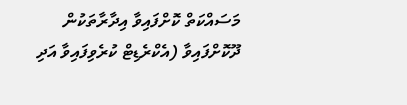މަސައްކަތް ކޮށްފައިވާ އިދާރާތަކުން ދޫކޮށްފައިވާ (އެކްރެޑިޓް ކުރެވިފައިވާ އަދި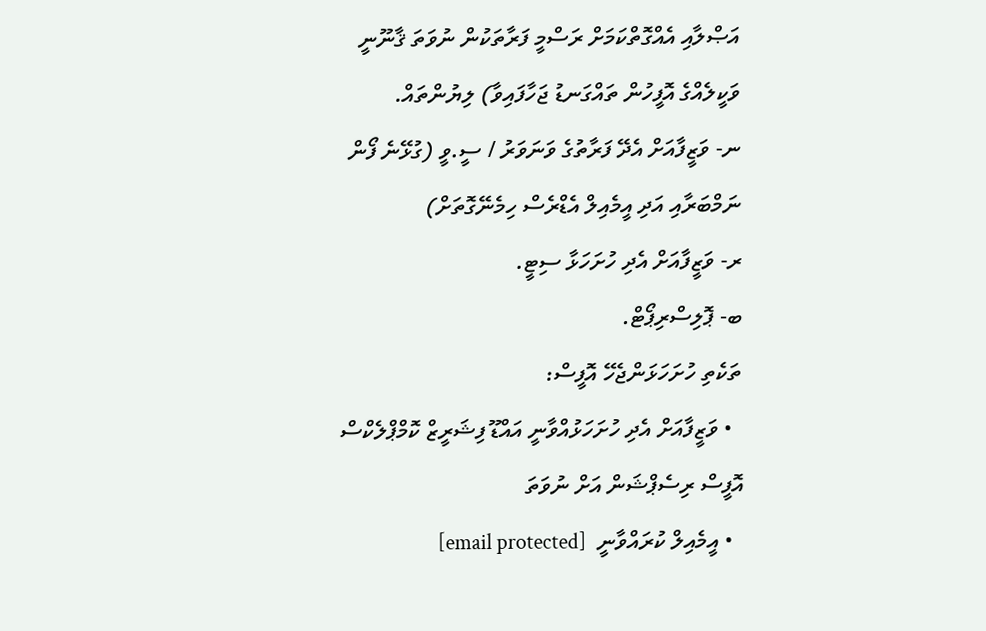އަޞްލާއި އެއްގޮތްކަމަށް ރަސްމީ ފަރާތަކުން ނުވަތަ ޤާނޫނީ ވަކީލެއްގެ އޮފީހުން ތައްގަނޑު ޖަހާފައިވާ) ލިޔުންތައް.
ނ- ވަޒީފާއަށް އެދޭ ފަރާތުގެ ވަނަވަރު / ސީ.ވީ (ގުޅޭނެ ފޯން ނަމްބަރާއި އަދި އީމެއިލް އެޑްރެސް ހިމެނޭގޮތަށް)
ރ- ވަޒީފާއަށް އެދި ހުށަހަޅާ ސިޓީ.
ބ- ޕޮލިސްރިޕޯޓް.
ތަކެތި ހުށަހަޅަންޖެހޭ އޮފީސް:
  • ވަޒީފާއަށް އެދި ހުށަހަޅުއްވާނީ އައްޑޫ ފިޝަރީޒް ކޮމްޕްލެކްސް އޮފީސް ރިސެޕްޝަން އަށް ނުވަތަ
  • އީމެއިލް ކުރައްވާނީ  [email protected]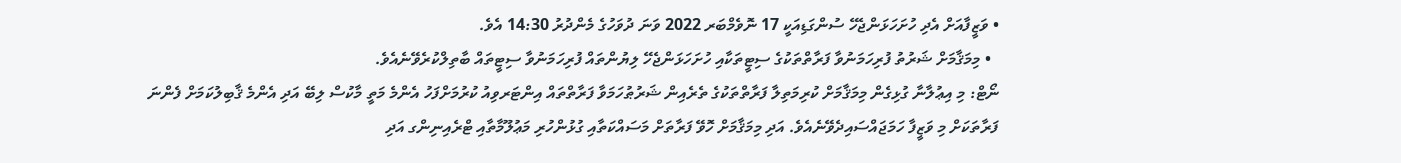• ވަޒީފާއަށް އެދި ހުށަހަޅަންޖެހޭ ސުންގަޑިއަކީ 17 ނޮވެމްބަރ 2022 ވަނަ ދުވަހުގެ މެންދުރު 14:30 އެވެ.
  • މިމަޤާމަށް ޝަރުތު ފުރިހަމަނުވާ ފަރާތްތަކުގެ ސިޓީތަކާއި ހުށަހަޅަންޖެހޭ ލިޔުންތައް ފުރިހަމަނުވާ ސިޓީތައް ބާތިލްކުރެވޭނެއެވެ.
ނޯޓް: މި އިޢުލާނާ ގުޅިގެން މިމަޤާމަށް ކުރިމަތިލާ ފަރާތްތަކުގެ ތެރެއިން ޝަރުޠުހަމަވާ ފަރާތްތައް އިންޓަރވިއު ކުރުމަށްފަހު އެންމެ މަތީ މާކުސް ލިބޭ އަދި އެންމެ ޤާބިލުކަމަށް ފެންނަ ފަރާތަކަށް މި ވަޒީފާ ހަމަޖައްސައިދެވޭނެއެވެ. އަދި މިމަޤާމަށް ހޮވޭ ފަރާތަށް މަސައްކަތާއި ގުޅުންހުރި މަޢުލޫމާތާއި ޓްރެއިނިންގ އަދި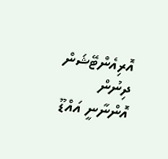އޮރިއެންޓޭޝަން ދިނުން އޮންނާނީ އައްޑޫ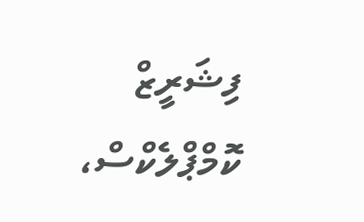ފިޝަރީޒް ކޮމްޕްލެކްސް،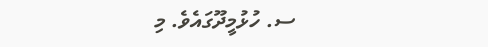ސ. ހުޅުމީދޫގައެވެ. މި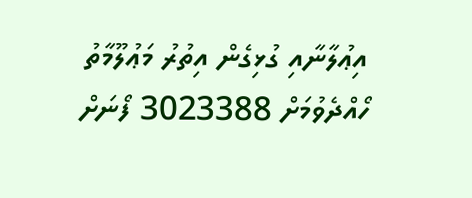އިޢުލާނާއި ގުޅިގެން އިތުރު މަޢުލޫމާތު ހޯއްދެވުމަށް 3023388 ފޯނަށް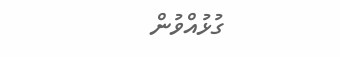ގުޅުއްވުން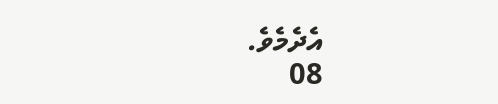އެދެމެވެ.
08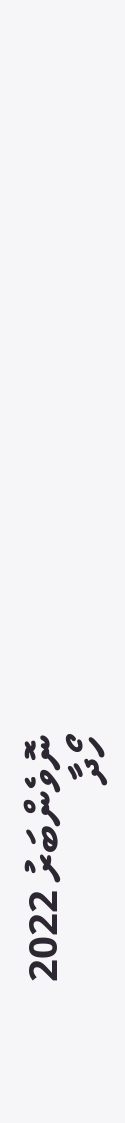ނޮވެންބަރު 2022
ހޯދާ